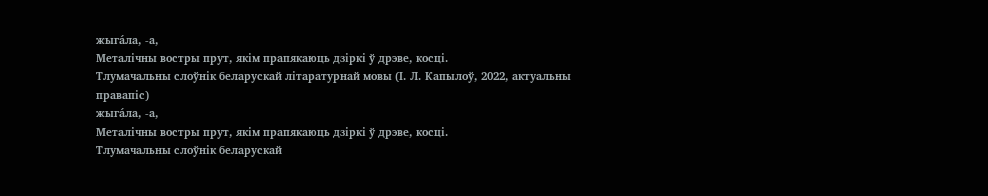жыга́ла, -а,
Металічны востры прут, якім прапякаюць дзіркі ў дрэве, косці.
Тлумачальны слоўнік беларускай літаратурнай мовы (І. Л. Капылоў, 2022, актуальны правапіс)
жыга́ла, -а,
Металічны востры прут, якім прапякаюць дзіркі ў дрэве, косці.
Тлумачальны слоўнік беларускай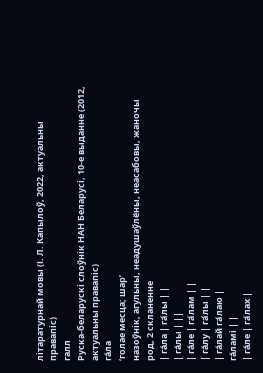літаратурнай мовы (І. Л. Капылоў, 2022, актуальны правапіс)
галл
Руска-беларускі слоўнік НАН Беларусі, 10-е выданне (2012, актуальны правапіс)
га́ла
‘голае месца; шар’
назоўнік, агульны, неадушаўлёны, неасабовы, жаночы род, 2 скланенне
| га́ла | га́лы | |
| га́лы | ||
| га́ле | га́лам | |
| га́лу | га́лы | |
| га́лай га́лаю |
га́ламі | |
| га́ле | га́лах |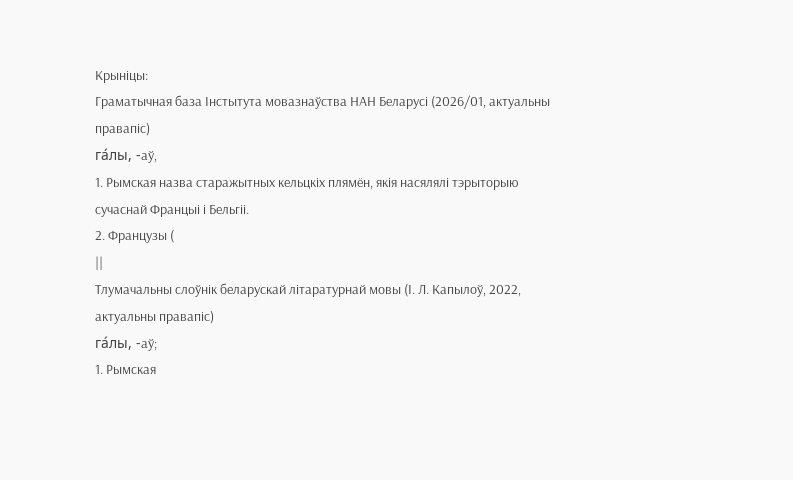Крыніцы:
Граматычная база Інстытута мовазнаўства НАН Беларусі (2026/01, актуальны правапіс)
га́лы, -аў,
1. Рымская назва старажытных кельцкіх плямён, якія насялялі тэрыторыю сучаснай Францыі і Бельгіі.
2. Французы (
||
Тлумачальны слоўнік беларускай літаратурнай мовы (І. Л. Капылоў, 2022, актуальны правапіс)
га́лы, ‑аў;
1. Рымская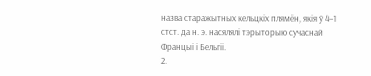назва старажытных кельцкіх плямён, якія ў 4–1 стст. да н. э. насялялі тэрыторыю сучаснай Францыі і Бельгіі.
2.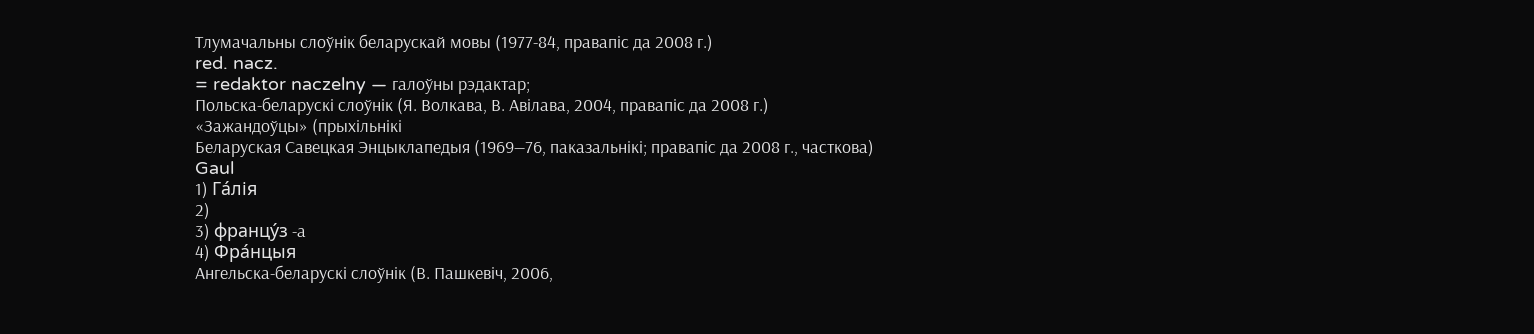Тлумачальны слоўнік беларускай мовы (1977-84, правапіс да 2008 г.)
red. nacz.
= redaktor naczelny — галоўны рэдактар;
Польска-беларускі слоўнік (Я. Волкава, В. Авілава, 2004, правапіс да 2008 г.)
«Зажандоўцы» (прыхільнікі
Беларуская Савецкая Энцыклапедыя (1969—76, паказальнікі; правапіс да 2008 г., часткова)
Gaul
1) Га́лія
2)
3) францу́з -а
4) Фра́нцыя
Ангельска-беларускі слоўнік (В. Пашкевіч, 2006,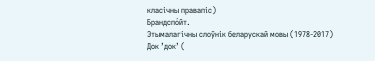класічны правапіс)
Брандспо́йт.
Этымалагічны слоўнік беларускай мовы (1978-2017)
Док ’док’ (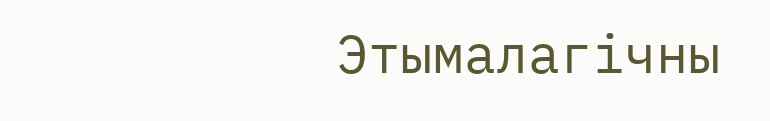Этымалагічны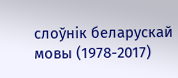слоўнік беларускай мовы (1978-2017)